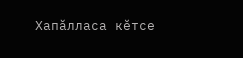Хапăлласа кĕтсе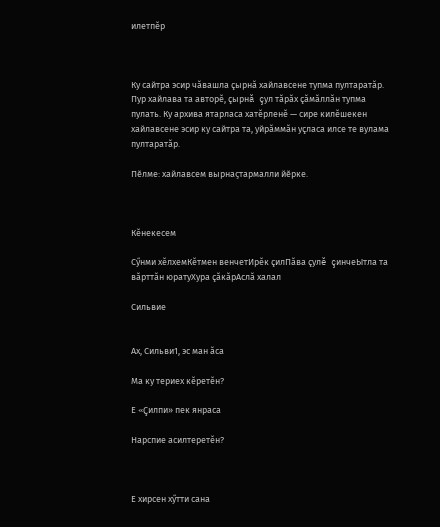илетпĕр



Ку сайтра эсир чăвашла çырнă хайлавсене тупма пултаратăр. Пур хайлава та авторĕ, çырнă çул тăрăх çăмăллăн тупма пулать. Ку архива ятарласа хатĕрленĕ — сире килĕшекен хайлавсене эсир ку сайтра та, уйрăммăн уçласа илсе те вулама пултаратăр.

Пӗлме: хайлавсем вырнаҫтармалли йӗрке.



Кĕнекесем

Сӳнми хĕлхемКĕтмен венчетИрĕк çилПăва çулĕ çинчеЫтла та вăрттăн юратуХура çăкăрАслă халал

Сильвие


Ах, Сильви1, эс ман ăса

Ма ку териех кĕретĕн?

Е «Çилпи» пек янраса

Нарспие асилтеретĕн?



Е хирсен хӳтти сана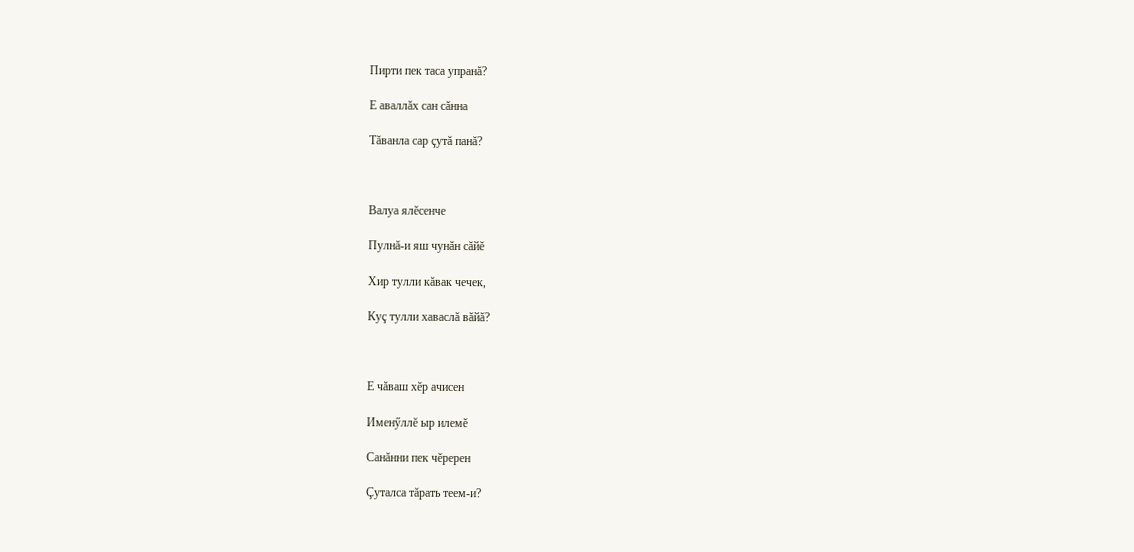Пирти пек таса упранă?

Е аваллăх сан сăнна

Тăванла сар çутă панă?



Валуа ялĕсенче

Пулнă-и яш чунăн сăйĕ

Хир тулли кăвак чечек,

Куç тулли хаваслă вăйă?



Е чăваш хĕр ачисен

Именӳллĕ ыр илемĕ

Санăнни пек чĕререн

Çуталса тăрать теем-и?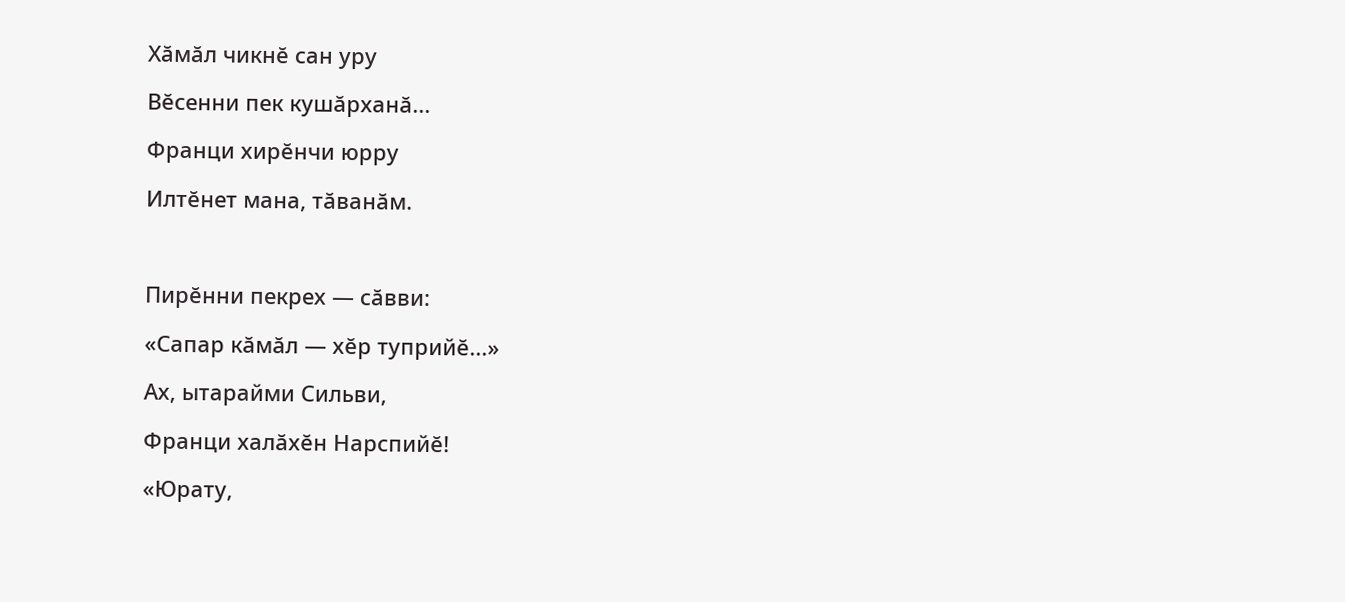Хăмăл чикнĕ сан уру

Вĕсенни пек кушăрханă...

Франци хирĕнчи юрру

Илтĕнет мана, тăванăм.



Пирĕнни пекрех — сăвви:

«Сапар кăмăл — хĕр туприйĕ...»

Ах, ытарайми Сильви,

Франци халăхĕн Нарспийĕ!

«Юрату,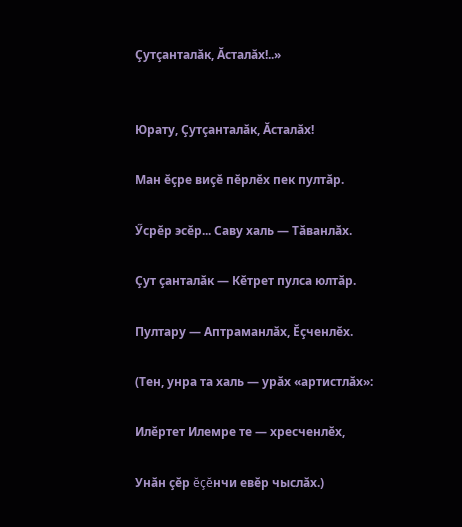Çутçанталăк, Ăсталăх!..»


Юрату, Çутçанталăк, Ăсталăх!

Ман ĕçре виçĕ пĕрлĕх пек пултăр.

Ӳсрĕр эсĕр... Саву халь — Тăванлăх.

Çут çанталăк — Кĕтрет пулса юлтăр.

Пултару — Аптраманлăх, Ĕçченлĕх.

(Тен, унра та халь — урăх «артистлăх»:

Илĕртет Илемре те — хресченлĕх,

Унăн çĕр ĕçĕнчи евĕр чыслăх.)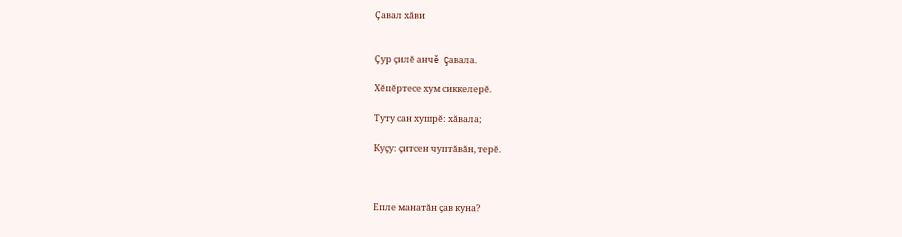Çавал хăви


Çур çилĕ анчĕ Çавала.

Хĕпĕртесе хум сиккелерĕ.

Туту сан хушрĕ: хăвала;

Куçу: çитсен чуптăвăн, терĕ.



Епле манатăн çав куна?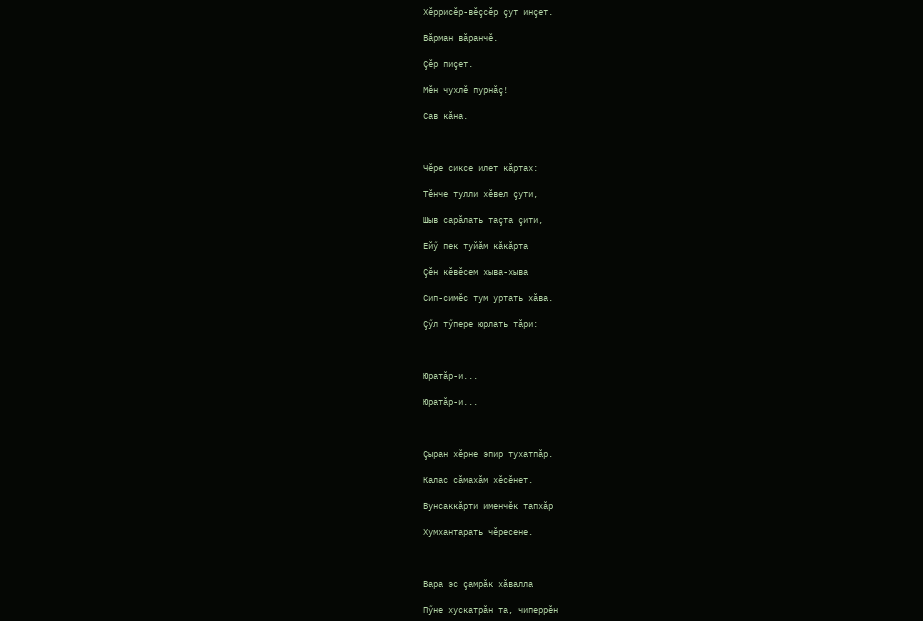Хĕррисĕр-вĕçсĕр çут инçет.

Вăрман вăранчĕ.

Çĕр пиçет.

Мĕн чухлĕ пурнăç!

Сав кăна.



Чĕре сиксе илет кăртах:

Тĕнче тулли хĕвел çути,

Шыв сарăлать таçта çити,

Ейӳ пек туйăм кăкăрта

Çĕн кĕвĕсем хыва-хыва

Сип-симĕс тум уртать хăва.

Çӳл тӳпере юрлать тăри:



Юратăр-и...

Юратăр-и...



Çыран хĕрне эпир тухатпăр.

Калас сăмахăм хĕсĕнет.

Вунсаккăрти именчĕк тапхăр

Хумхантарать чĕресене.



Вара эс çамрăк хăвалла

Пӳне хускатрăн та, чиперрĕн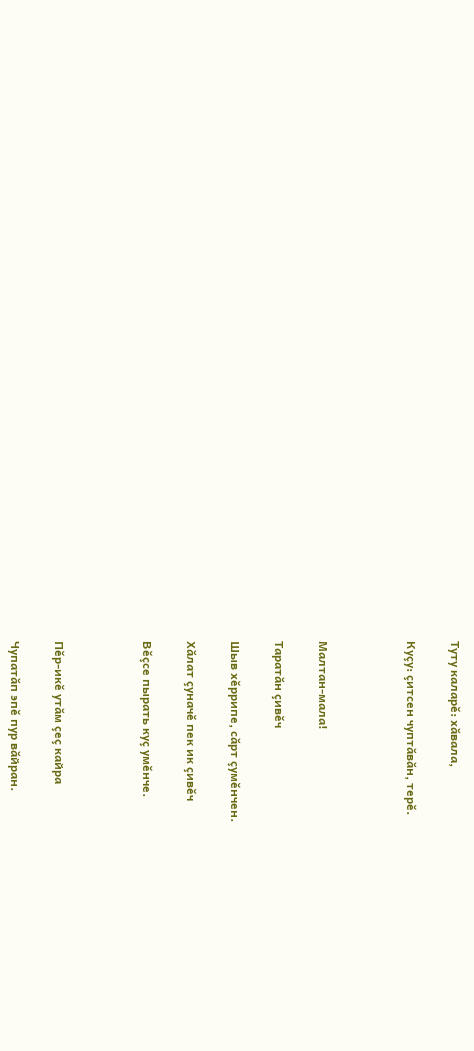Туту каларĕ: хăвала,

Куçу: çитсен чуптăвăн, терĕ.



Малтан-мала!

Таратăн çивĕч

Шыв хĕррипе, сăрт çумĕнчен.

Хăлат çуначĕ пек ик çивĕч

Вĕçсе пырать куç умĕнче.



Пĕр-икĕ утăм çеç кайра

Чупатăп эпĕ пур вăйран.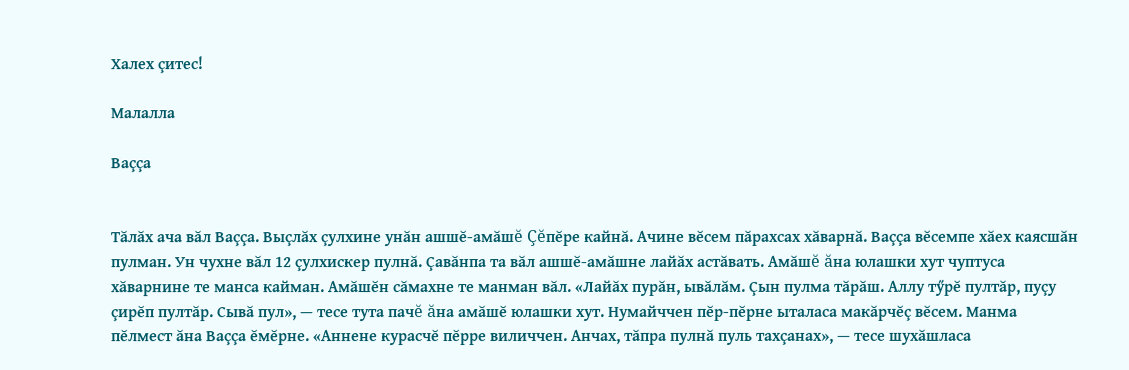Халех çитес!

Малалла

Ваççа


Тăлăх ача вăл Ваççа. Выçлăх çулхине унăн ашшĕ-амăшĕ Çĕпĕре кайнă. Ачине вĕсем пăрахсах хăварнă. Ваççа вĕсемпе хăех каясшăн пулман. Ун чухне вăл 12 çулхискер пулнă. Çавăнпа та вăл ашшĕ-амăшне лайăх астăвать. Амăшĕ ăна юлашки хут чуптуса хăварнине те манса кайман. Амăшĕн сăмахне те манман вăл. «Лайăх пурăн, ывăлăм. Çын пулма тăрăш. Аллу тӳрĕ пултăр, пуçу çирĕп пултăр. Сывă пул», — тесе тута пачĕ ăна амăшĕ юлашки хут. Нумайччен пĕр-пĕрне ыталаса макăрчĕç вĕсем. Манма пĕлмест ăна Ваççа ĕмĕрне. «Аннене курасчĕ пĕрре виличчен. Анчах, тăпра пулнă пуль тахçанах», — тесе шухăшласа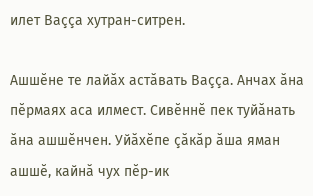илет Ваççа хутран-ситрен.

Ашшĕне те лайăх астăвать Ваççа. Анчах ăна пĕрмаях аса илмест. Сивĕннĕ пек туйăнать ăна ашшĕнчен. Уйăхĕпе çăкăр ăша яман ашшĕ, кайнă чух пĕр-ик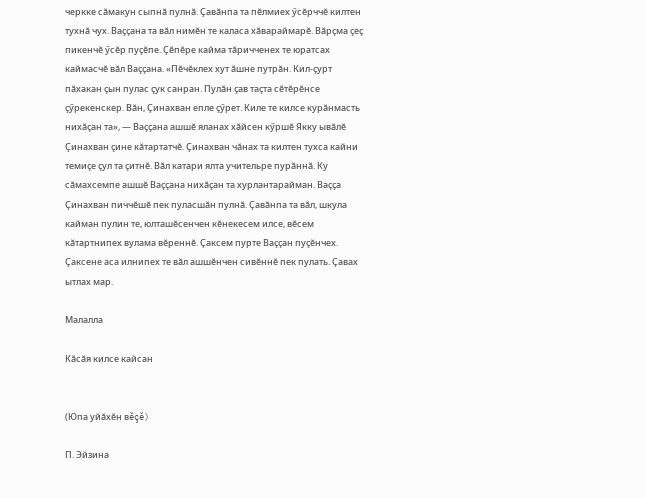черкке сăмакун сыпнă пулнă. Çавăнпа та пĕлмиех ӳсĕрччĕ килтен тухнă чух. Ваççана та вăл нимĕн те каласа хăвараймарĕ. Вăрçма çеç пикенчĕ ӳсĕр пуçĕпе. Çĕпĕре кайма тăричченех те юратсах каймасчĕ вăл Ваççана. «Пĕчĕклех хут ăшне путрăн. Кил-çурт пăхакан çын пулас çук санран. Пулăн çав таçта сĕтĕрĕнсе çӳрекенскер. Вăн, Çинахван епле çӳрет. Киле те килсе курăнмасть нихăçан та», — Ваççана ашшĕ яланах хăйсен кӳршĕ Якку ывăлĕ Çинахван çине кăтартатчĕ. Çинахван чăнах та килтен тухса кайни темиçе çул та çитнĕ. Вăл катари ялта учительре пурăннă. Ку сăмахсемпе ашшĕ Ваççана нихăçан та хурлантарайман. Ваççа Çинахван пиччĕшĕ пек пуласшăн пулнă. Çавăнпа та вăл, шкула кайман пулин те, юлташĕсенчен кĕнекесем илсе, вĕсем кăтартнипех вулама вĕреннĕ. Çаксем пурте Ваççан пуçĕнчех. Çаксене аса илнипех те вăл ашшĕнчен сивĕннĕ пек пулать. Çавах ытлах мар.

Малалла

Кăсăя килсе кайсан


(Юпа уйăхĕн вĕçĕ)

П. Эйзина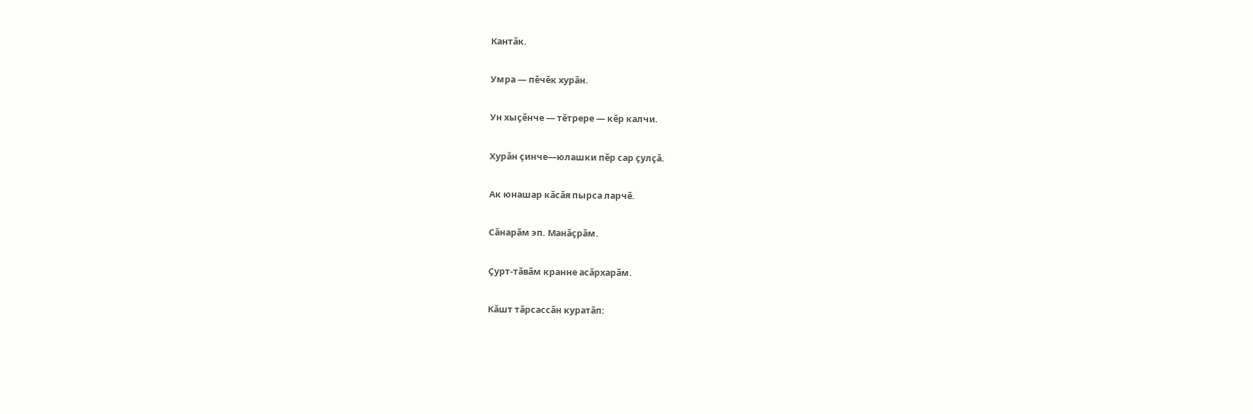Кантăк.

Умра — пĕчĕк хурăн.

Ун хыçĕнче — тĕтрере — кĕр калчи.

Хурăн çинче—юлашки пĕр сар çулçă.

Ак юнашар кăсăя пырса ларчĕ.

Сăнарăм эп. Манăçрăм.

Çурт-тăвăм кранне асăрхарăм.

Кăшт тăрсассăн куратăп: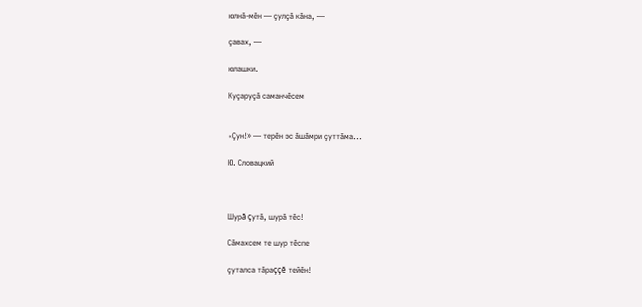юлнă-мĕн — çулçă кăна, —

çавах, —

юлашки.

Куçаруçă саманчĕсем


«Çун!» — терĕн эс ăшăмри çуттăма...

Ю. Словацкий



Шурă çутă, шурă тĕс!

Сăмахсем те шур тĕспе

çуталса тăраççĕ тейĕн!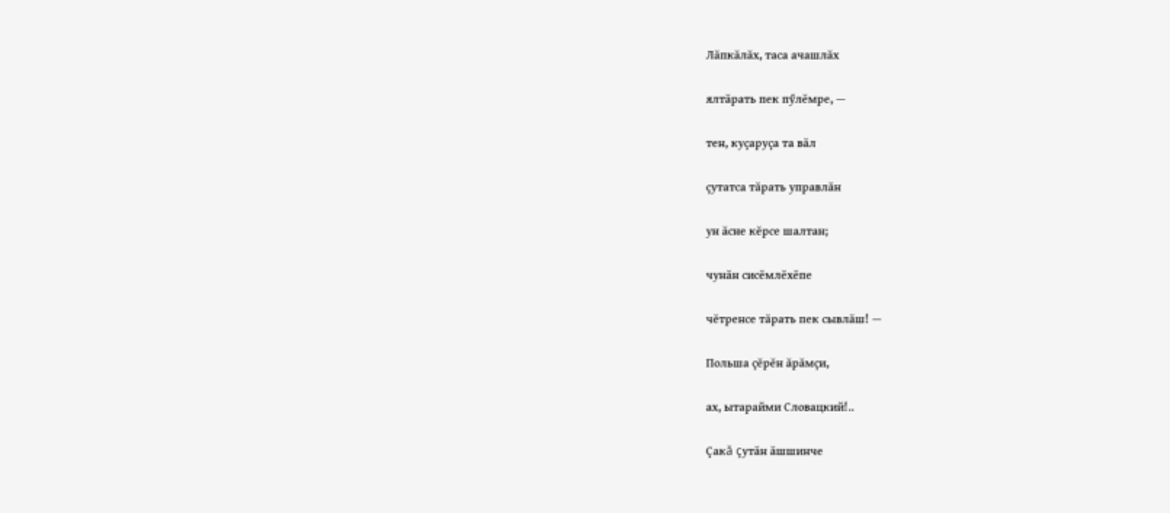Лăпкăлăх, таса ачашлăх

ялтăрать пек пӳлĕмре, —

тен, куçаруçа та вăл

çутатса тăрать управлăн

ун ăсне кĕрсе шалтан;

чунăн сисĕмлĕхĕпе

чĕтренсе тăрать пек сывлăш! —

Польша çĕрĕн ăрăмçи,

ах, ытарайми Словацкий!..

Çакă çутăн ăшшинче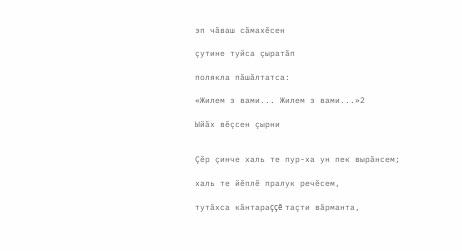эп чăваш сăмахĕсен

çутине туйса çыратăп

полякла пăшăлтатса:

«Жилем з вами... Жилем з вами...»2

Ыйăх вĕçсен çырни


Çĕр çинче халь те пур-ха ун пек вырăнсем;

халь те йĕплĕ пралук речĕсем,

тутăхса кăнтараççĕ таçти вăрманта,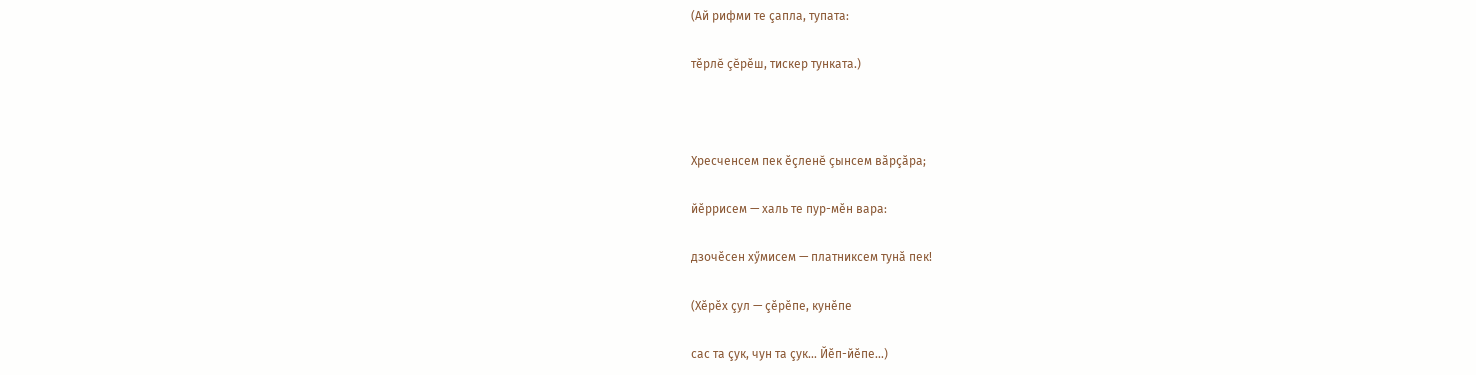(Ай рифми те çапла, тупата:

тĕрлĕ çĕрĕш, тискер тунката.)



Хресченсем пек ĕçленĕ çынсем вăрçăра;

йĕррисем — халь те пур-мĕн вара:

дзочĕсен хӳмисем — платниксем тунă пек!

(Хĕрĕх çул — çĕрĕпе, кунĕпе

сас та çук, чун та çук... Йĕп-йĕпе...)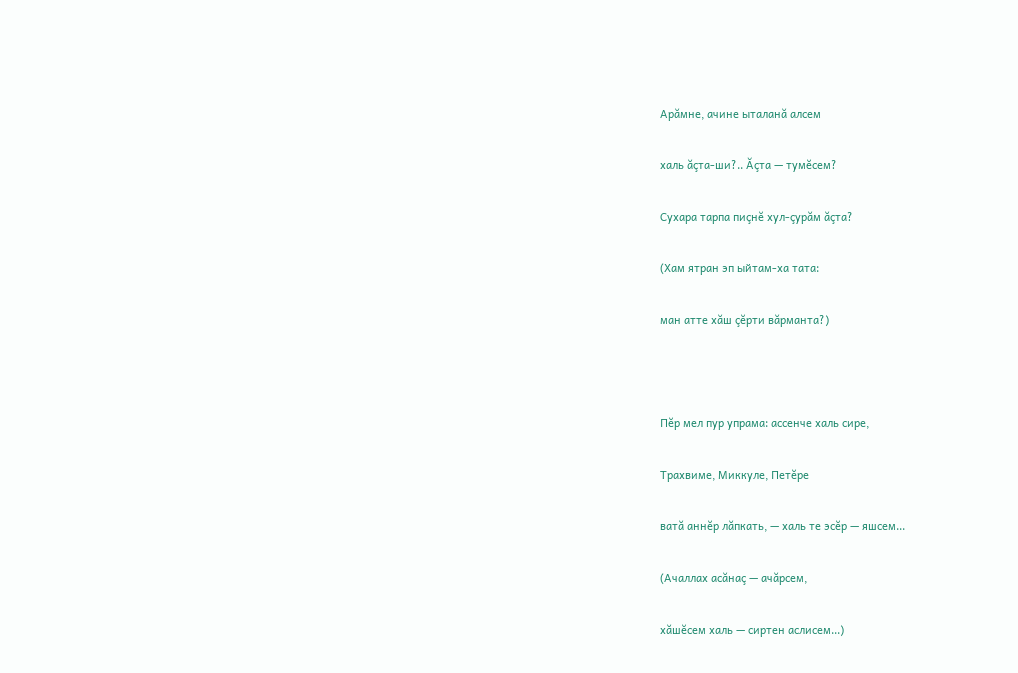Арăмне, ачине ыталанă алсем

халь ăçта-ши?.. Ăçта — тумĕсем?

Сухара тарпа пиçнĕ хул-çурăм ăçта?

(Хам ятран эп ыйтам-ха тата:

ман атте хăш çĕрти вăрманта?)



Пĕр мел пур упрама: ассенче халь сире,

Трахвиме, Миккуле, Петĕре

ватă аннĕр лăпкать, — халь те эсĕр — яшсем...

(Ачаллах асăнаç — ачăрсем,

хăшĕсем халь — сиртен аслисем...)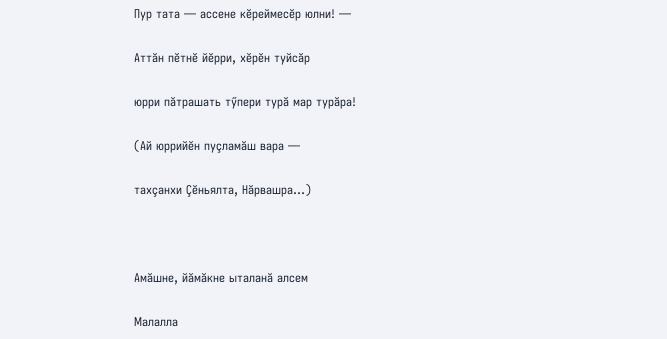Пур тата — ассене кĕреймесĕр юлни! —

Аттăн пĕтнĕ йĕрри, хĕрĕн туйсăр

юрри пăтрашать тӳпери турă мар турăра!

(Ай юррийĕн пуçламăш вара —

тахçанхи Çĕньялта, Нăрвашра...)



Амăшне, йăмăкне ыталанă алсем

Малалла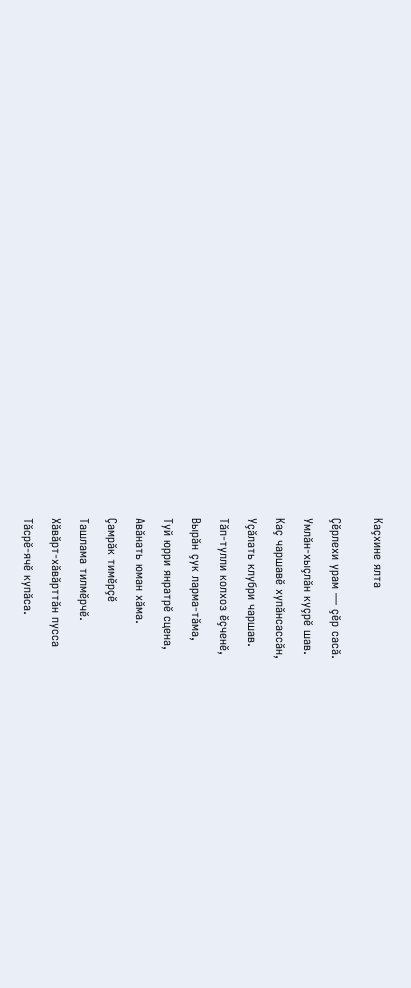Каçхине ялта


Çĕрлехи урам — çĕр сасă.

Умлăн-хыçлăн куçрĕ шав.

Каç чаршавĕ хупăнсассăн,

Уçăлать клубри чаршав.

Тăп-тулли колхоз ĕçченĕ,

Вырăн çук ларма-тăма,

Туй юрри янратрĕ сцена,

Авăнать юман хăма.

Çамрăк тимĕрçĕ

Ташлама тилмĕрчĕ.

Хăвăрт-хăвăрттăн пусса

Тăсрĕ-ячĕ купăса.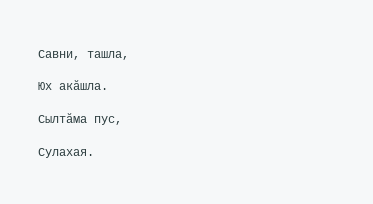Савни, ташла,

Юх акăшла.

Сылтăма пус,

Сулахая.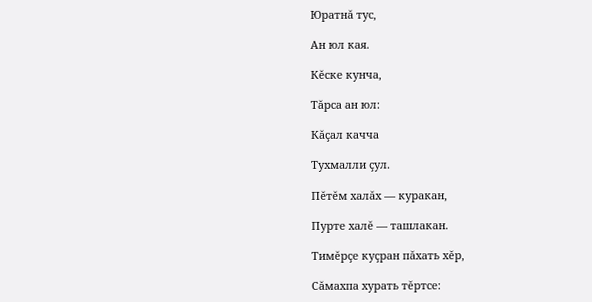Юратнă тус,

Ан юл кая.

Кĕске кунча,

Тăрса ан юл:

Кăçал качча

Тухмалли çул.

Пĕтĕм халăх — куракан,

Пурте халĕ — ташлакан.

Тимĕрçе куçран пăхать хĕр,

Сăмахпа хурать тĕртсе: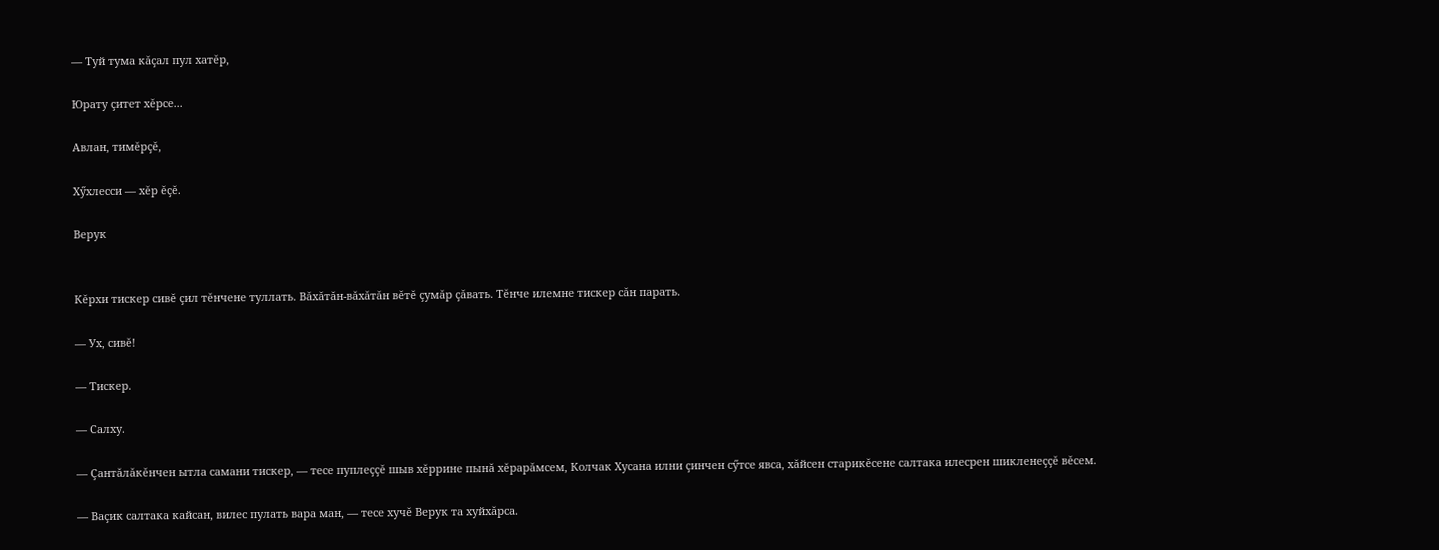— Туй тума кăçал пул хатĕр,

Юрату çитет хĕрсе...

Авлан, тимĕрçĕ,

Хӳхлесси — хĕр ĕçĕ.

Верук


Кĕрхи тискер сивĕ çил тĕнчене туллать. Вăхăтăн-вăхăтăн вĕтĕ çумăр çăвать. Тĕнче илемне тискер сăн парать.

— Ух, сивĕ!

— Тискер.

— Салху.

— Çантăлăкĕнчен ытла самани тискер, — тесе пуплеççĕ шыв хĕррине пынă хĕрарăмсем, Колчак Хусана илни çинчен сӳтсе явса, хăйсен старикĕсене салтака илесрен шикленеççĕ вĕсем.

— Ваçик салтака кайсан, вилес пулать вара ман, — тесе хучĕ Верук та хуйхăрса.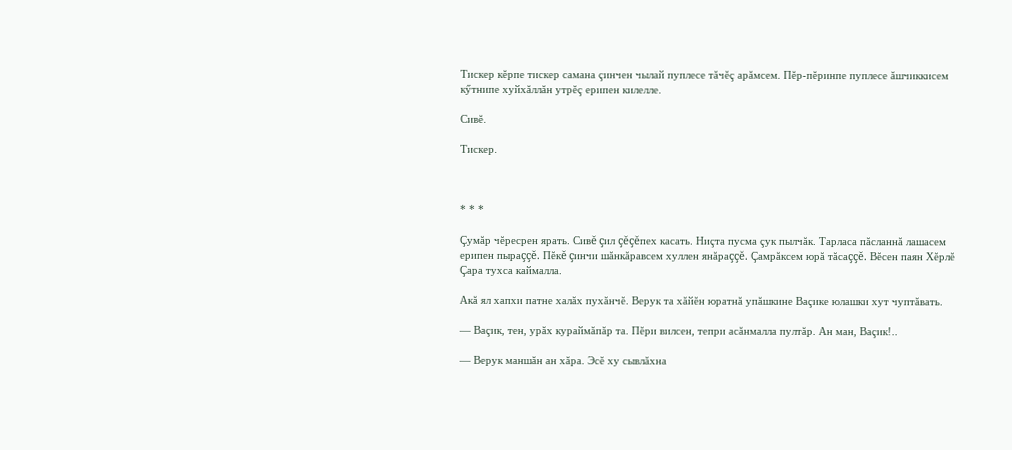Тискер кĕрпе тискер самана çинчен чылай пуплесе тăчĕç арăмсем. Пĕр-пĕринпе пуплесе ăшчиккисем кӳтнипе хуйхăллăн утрĕç ерипен килелле.

Сивĕ.

Тискер.



* * *

Çумăр чĕресрен ярать. Сивĕ çил çĕçĕпех касать. Ниçта пусма çук пылчăк. Тарласа пăсланнă лашасем ерипен пыраççĕ. Пĕкĕ çинчи шăнкăравсем хуллен янăраççĕ. Çамрăксем юрă тăсаççĕ. Вĕсен паян Хĕрлĕ Çара тухса каймалла.

Акă ял хапхи патне халăх пухăнчĕ. Верук та хăйĕн юратнă упăшкине Ваçике юлашки хут чуптăвать.

— Ваçик, тен, урăх кураймăпăр та. Пĕри вилсен, тепри асăнмалла пултăр. Ан ман, Ваçик!..

— Верук маншăн ан хăра. Эсĕ ху сывлăхна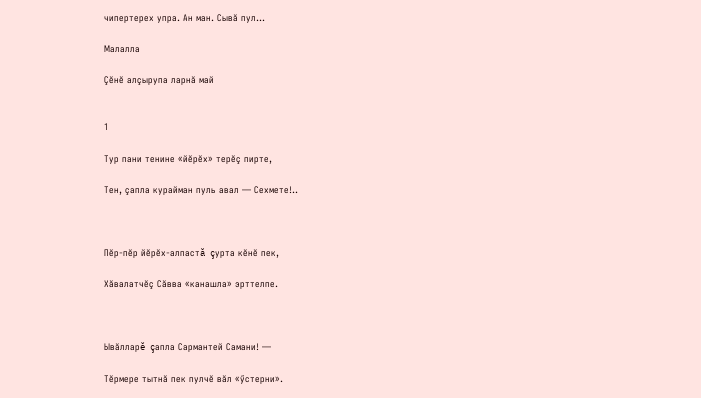чипертерех упра. Ан ман. Сывă пул...

Малалла

Çĕнĕ алçырупа ларнă май


1

Тур пани тенине «йĕрĕх» терĕç пирте,

Тен, çапла курайман пуль авал — Сехмете!..



Пĕр-пĕр йĕрĕх-алпастă çурта кĕнĕ пек,

Хăвалатчĕç Сăвва «канашла» эрттелпе.



Ывăлларĕ çапла Сармантей Самани! —

Тĕрмере тытнă пек пулчĕ вăл «ӳстерни».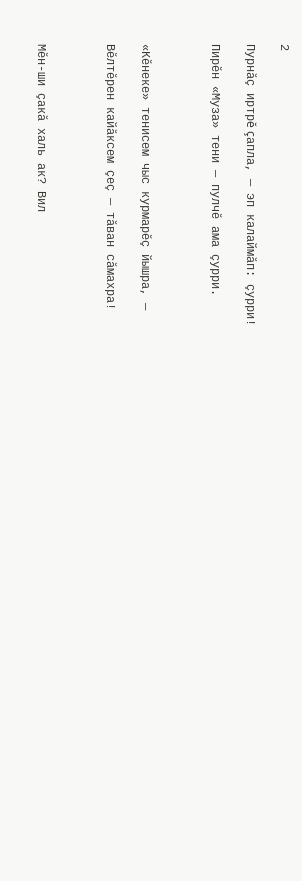2

Пурнăç иртрĕ çапла, — эп калаймăп: çурри!

Пирĕн «Муза» тени — пулчĕ ама çурри.



«Кĕнеке» тенисем чыс курмарĕç йышра, —

Вĕлтĕрен кайăксем çеç — тăван сăмахра!



Мĕн-ши çакă халь ак? Вил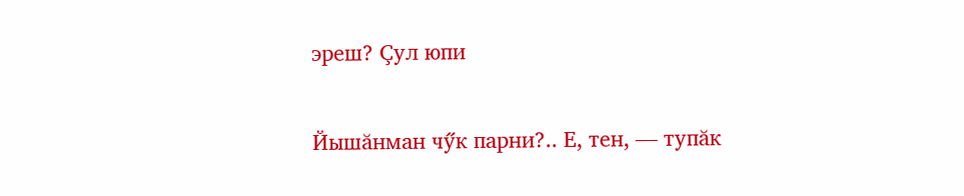эреш? Çул юпи

Йышăнман чӳк парни?.. Е, тен, — тупăк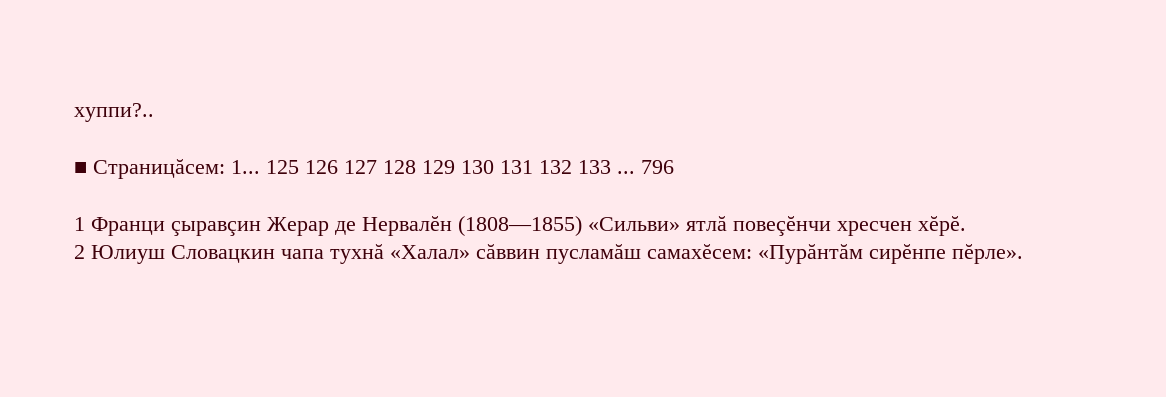хуппи?..

■ Страницăсем: 1... 125 126 127 128 129 130 131 132 133 ... 796

1 Франци çыравçин Жерар де Нервалĕн (1808—1855) «Сильви» ятлă повеçĕнчи хресчен хĕрĕ.
2 Юлиуш Словацкин чапа тухнă «Халал» сăввин пусламăш самахĕсем: «Пурăнтăм сирĕнпе пĕрле».